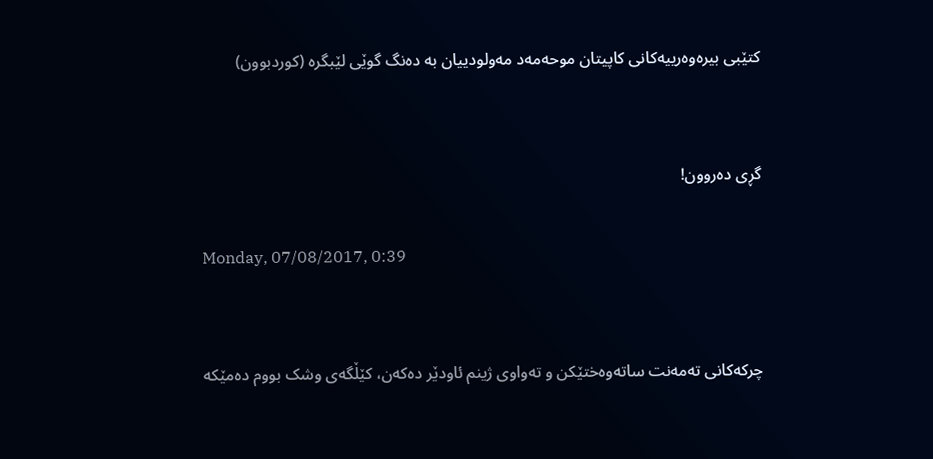کتێبی بیرەوەرییەکانی کاپیتان موحەمەد مەولودییان بە دەنگ گوێی لێبگرە (کوردبوون)


گڕی ده‌روون!

Monday, 07/08/2017, 0:39


چرکه‌‌کانی ته‌‌مه‌‌نت ساته‌وه‌‌ختێکن و ته‌‌واوی ژینم ئاودێر ده‌‌که‌‌ن، کێڵگه‌‌ی وشک بووم ده‌‌مێکه‌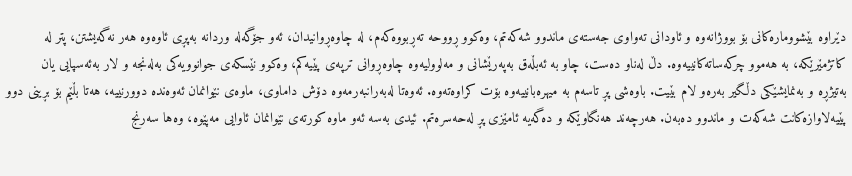دێراوه ‌بێشووماره‌‌کانی بۆ بووژانه‌‌وه ‌و ئاودانی ته‌‌واوی جه‌‌سته‌‌ی ماندوو شه‌‌که‌‌تم، وه‌كوو ڕووحه ‌ته‌ڕبووه‌‌که‌‌م، له ‌‌چاوه‌‌ڕوانیدان، ئه‌‌و جۆگه‌‌له ‌وردانه‌ به‌پڕی ئاوه‌‌وه هه‌‌‌ر نه‌‌گه‌‌یشتن، پتر له‌ کاتژمێرێکه‌، به هه‌‌‌موو چرکه‌‌ساته‌‌کانییه‌‌وه‌‌. دڵ له‌ناو ده‌‌ست، چاو به ‌ئه‌‌بڵه‌‌ق به‌په‌‌رێشانی و مه‌‌لوولیه‌‌وه ‌چاوه‌‌ڕوانی ترپه‌ی پێیه‌‌کم، وه‌كوو نێسکه‌‌ی جوانوویه‌‌کی به‌له‌‌نجه‌‌ و لار به‌ئه‌‌سپایی یان به‌‌تیژڕه ‌‌و به‌نمایشێکی دڵگیر به‌‌ره‌‌و لام بێیت. باوه‌‌شی پڕ تاسه‌‌م به‌ میهره‌‌بانییه‌‌وه‌ بۆت کراوه‌‌ته‌‌وه‌‌. ئه‌‌وه‌‌تا له‌‌به‌رانبه‌رمه‌‌وه‌ دۆش داماوی، ماوه‌‌ی نێوانمان ئه‌‌وه‌‌نده ‌دوورنییه‌‌، هه‌‌‌تا بڵێم بۆ بڕینی دوو پێیه‌لاوازه‌‌کانت شه‌‌که‌‌ت و ماندوو ده‌‌به‌‌ن. هه‌‌‌رچه‌‌ند هه‌‌‌نگاوێکه ‌‌و ده‌‌گه‌‌یه‌ ئامێزی پڕ له‌حه‌‌سره‌‌تم. ئیدی به‌سه‌ ئه‌و ماوه‌ كورته‌ی نێوانمان ئاوایی مه‌پێوه‌‌، وه‌ها سه‌‌رنج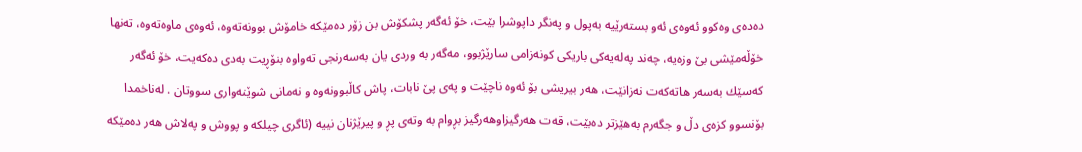ده‌ده‌ی وه‌‌كوو ئه‌‌وه‌‌ی ئه‌‌و بسته‌رێیه‌ به‌پول و په‌نگر داپوشرا بێت، خۆ‌ ئه‌گه‌ر پشكۆش بن زۆر ده‌مێكه ‌خامۆش بوونه‌ته‌‌وه‌‌، ئه‌وه‌ی ماوه‌ته‌‌وه‌‌، ته‌‌نها خۆڵه‌مێشی بێ وزه‌‌یه‌‌، چه‌ند په‌له‌یه‌كی باریكی كونه‌زامی سارێژبوو، مه‌گه‌ر به‌ وردی یان به‌سه‌رنجی ته‌‌واوه ‌بنۆڕیت به‌دی ده‌كه‌یت، خۆ ئه‌گه‌ر كه‌سێك به‌سه‌‌ر هاته‌كه‌ت نه‌زانێت، هه‌‌ر ‌بیریشی بۆ ئه‌وه‌ ناچێت و په‌‌ی پێ نابات، پاش کاڵبوونه‌‌وه‌ و نه‌مانی شوێنه‌‌واری سووتان . له‌‌ناخمدا بۆنسوو كزه‌ی دڵ و جگه‌رم به‌‌ھێزتر ده‌بێت، قه‌‌ت هه‌‌رگیزاوهه‌‌رگیز بڕوام به‌ وته‌‌ی پڕ و پیرێژنان نییه‌‌ (ئاگری چیلكه‌‌ و پووش و په‌لاش هه‌‌ر ده‌‌مێكه‌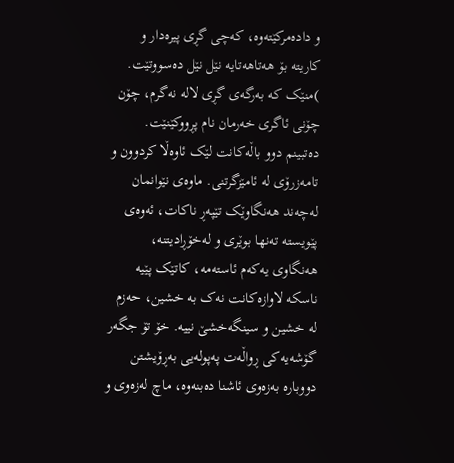و داده‌مركێته‌‌وه‌‌، كه‌چی گڕی پیره‌دار و كاریته‌ بۆ هه‌‌تاهه‌‌تایه ‌نێل نێل ده‌سووتێت. )منێک که‌ به‌‌رگه‌‌ی گڕی لاله ‌نه‌‌گرم، چۆن چۆنی ئاگری خه‌‌رمان نام پڕووکێنێت. ده‌تبینم دوو باڵه‌‌کانت لێک ئاوه‌‌ڵا کردوون و تامه‌‌زرۆی له ‌‌ئامێزگرتنی. ماوه‌‌ی نێوانمان له‌چه‌‌ند هه‌‌نگاوێک تێپه‌‌ڕ ناکات، ئه‌‌وه‌‌ی پێویسته ‌ته‌‌نها بوێری و له‌خۆڕادیتنه‌‌، هه‌‌‌نگاوی یه‌‌که‌‌م ئاسته‌‌مه‌‌، کاتێک پێیه‌ ناسکه‌ لاوازه‌‌کانت نه‌‌ک به‌ خشین، حه‌‌زم له‌ خشین و سینگه‌خشێ نییه‌‌. خۆ تۆ جگه‌‌ر گۆشه‌‌یه‌‌کی ڕواڵه‌‌ت په‌‌پوله‌‌یی به‌‌ڕۆیشتن دووباره‌ به‌زه‌‌وی ئاشنا ده‌‌بنه‌‌وه‌‌، ماچ له‌زه‌‌وی و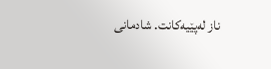ناز له‌پێیه‌‌کانت. شادمانی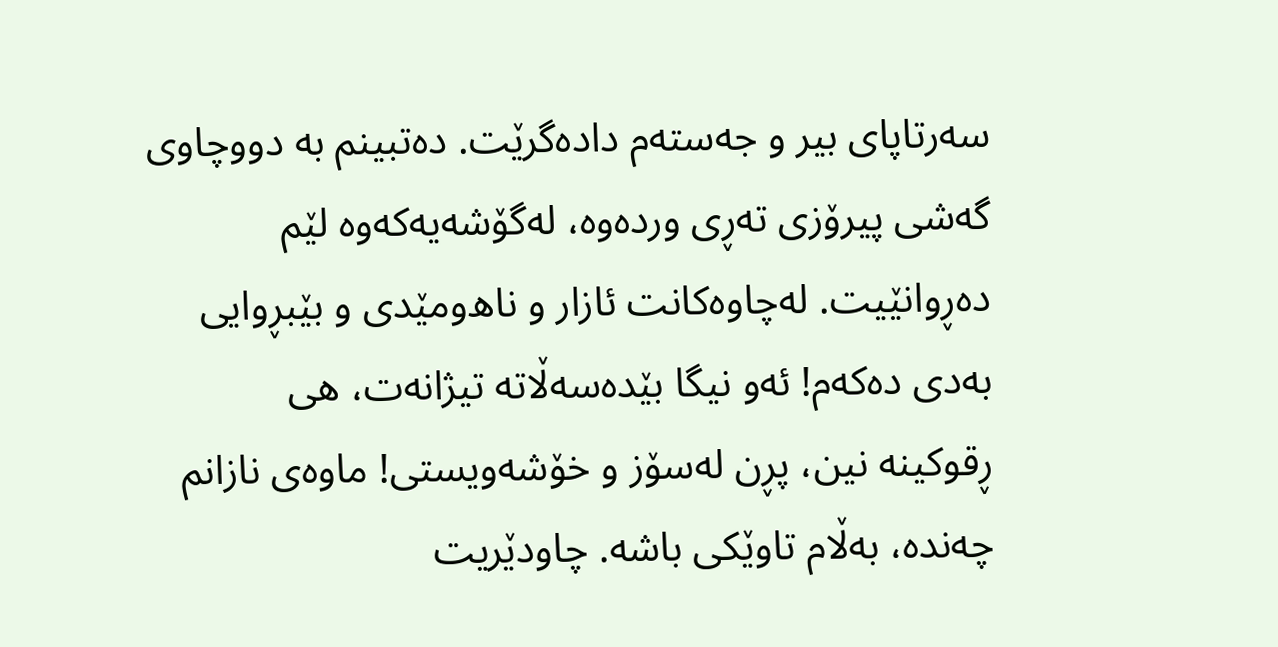سه‌‌رتاپای بیر و جه‌‌سته‌‌م داده‌‌گرێت. ده‌‌تبینم به ‌‌دووچاوی گه‌‌شی پیرۆزی ته‌‌ڕی ورده‌‌وه‌‌، له‌گۆشه‌‌یه‌‌که‌‌وه ‌لێم ده‌‌ڕوانێیت. له‌‌چاوه‌‌کانت ئازار و ناھ‌ومێدی و بێبڕوایی به‌‌دی ده‌‌که‌‌م! ئه‌‌و نیگا بێده‌‌سه‌‌ڵاته‌ تیژانه‌‌ت، هی ڕقوکینه ‌نین، پڕن له‌سۆز و خۆشه‌‌ویستی! ماوه‌‌ی نازانم چه‌‌نده‌، به‌‌ڵام تاوێکی باشه‌‌. چاودێریت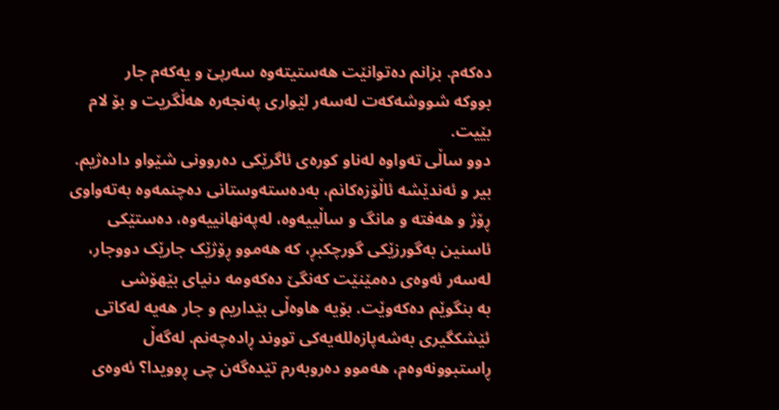ده‌‌که‌‌م. بزانم ده‌‌توانێت هه‌‌‌ستیته‌‌وه‌ سه‌‌رپێ و یه‌‌که‌‌م جار بووکه ‌‌شووشه‌‌که‌‌ت له‌‌سه‌‌ر لێواری په‌‌نجه‌‌ره هه‌‌‌ڵگریت و بۆ لام بێیت.
دوو ساڵی ته‌‌واوه‌ له‌‌ناو کوره‌‌ی ئاگرێکی ده‌روونی شێواو داده‌‌ژیم. بیر و ئه‌‌ندێشه ‌ئاڵۆزه‌‌کانم، به‌ده‌‌سته‌وستانی ده‌‌چنمه‌‌وه‌‌ به‌‌ته‌‌واوی ڕۆژ و هه‌‌‌فته‌‌ و مانگ و ساڵییه‌‌وه‌‌، له‌‌په‌‌نهانییه‌‌وه‌‌، ده‌‌ستێکی ئاسنین به‌‌گورزێکی گورچکبڕ، که‌‌ ھه‌‌موو ڕۆژێک جارێک دووجار، له‌‌سه‌‌ر ئه‌‌وه‌‌ی ده‌‌مێنێت که‌‌نگێ ده‌‌که‌‌ومه‌ دنیای بێھۆشی به ‌‌بنگوێم ده‌‌که‌‌وێت. بۆیه هاوه‌‌ڵی بێداریم و جار ھه‌‌یه ‌له‌‌کاتی ئێشکگیری به‌شه‌‌پازه‌لله‌‌یه‌‌کی تووند ڕاده‌‌چه‌‌نم. له‌‌گه‌‌ڵ ڕاستبوونه‌‌وه‌‌م، ھه‌‌موو ده‌‌روبه‌‌رم تێده‌‌گه‌‌ن چی ڕوویدا؟ ئه‌‌وه‌‌ی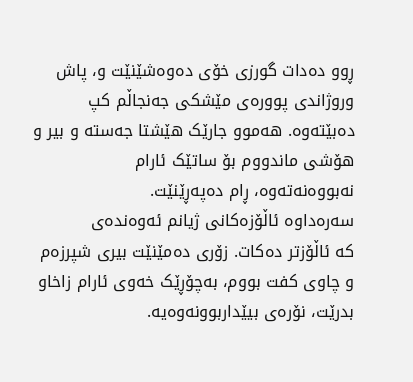ڕوو ده‌‌دات گورزی خۆی ده‌‌وه‌‌شێنێت و، پاش وروژاندی پووره‌‌ی مێشکی جه‌‌نجاڵم کپ ده‌‌بێته‌‌وه‌‌. ھه‌‌موو جارێک ھێشتا جه‌‌سته‌‌ و بیر و ھۆشی ماندووم بۆ ساتێک ئارام نه‌‌بووه‌نه‌ته‌‌وه‌‌، ڕام ده‌‌په‌‌ڕێنێت. سه‌‌ره‌‌داوه ‌ئاڵۆزه‌‌کانی ژیانم ئه‌‌وه‌‌نده‌‌ی که ‌ئاڵۆزتر ده‌‌کات. زۆری ده‌‌مێنێت بیری شپرزه‌‌م و چاوی کفت بووم، به‌‌چۆڕێک خه‌‌وی ئارام زاخاو بدرێت، نۆره‌‌ی بیێداربوونه‌‌وه‌‌یه‌‌.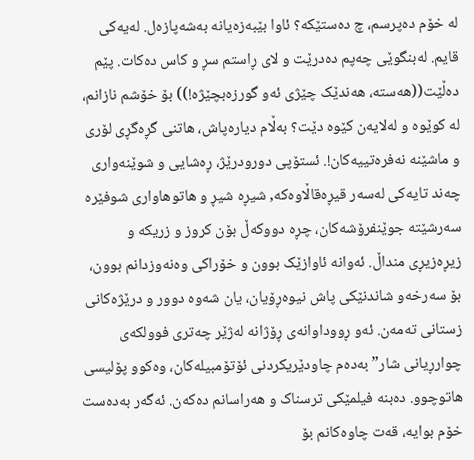له‌‌ خۆم ده‌‌پرسم، چ ده‌‌ستێکه‌‌؟ ئاوا بێبه‌‌زه‌‌یانه ‌به‌‌شه‌‌پازه‌ل. له‌‌یه‌‌کی قایم. له‌‌بنگوێی چه‌‌پم ده‌‌درێت و لای ڕاستم سڕ و کاس ده‌‌کات. پێم ده‌‌ڵێت((ھه‌‌سته‌، ھه‌‌ندێک چێژی ئه‌‌و گورزه‌بچێژه‌‌!)) بۆ خۆشم نازانم، له‌‌ کوێوه ‌‌و له‌‌لایه‌‌ن کێوه ‌دێت؟ به‌‌ڵام دیاره‌پاش، هاتنی گڕه‌‌گڕی لۆری و ماشێنه‌ نه‌‌فره‌‌تییه‌‌کان!. ئستۆپی دورودرێژ، ڕه‌‌شایی و شوێنه‌‌واری چه‌‌ند تایه‌‌کی له‌‌سه‌‌ر قیڕه‌قاڵاوه‌‌که‌‌, شیڕه شیڕ و ھاتوھاواری شوفێره‌ سه‌‌رشێته ‌جوێنفرۆشه‌‌کان، چڕه ‌‌دووکه‌‌ڵ بۆن کروز و زریکه‌‌ و زیڕه‌زیڕی منداڵ. ئه‌‌وانه ‌ئاوازێک بوون و خۆراکی وه‌‌نه‌‌وزدانم بوون، بۆ سه‌‌رخه‌‌و شاندنێکی پاش نیوه‌‌ڕۆیان، یان شه‌‌وه ‌‌دوور و درێژه‌‌کانی زستانی ته‌‌مه‌‌ن. ئه‌‌و ڕووداوانه‌‌ی ڕۆژانه‌ له‌‌ژێر چه‌‌تری فوولکه‌‌ی چوارڕیانی شار” به‌‌ده‌‌م چاودێریکردنی ئۆتۆمبیله‌‌کان، وه‌كوو پۆلیسی ھاتوچوو. ده‌‌بنه ‌فیلمێکی ترسناک و ھه‌‌راسانم ده‌‌که‌‌ن. ئه‌‌گه‌‌ر به‌‌ده‌‌ست خۆم بوایه‌‌، قه‌‌ت چاوه‌‌کانم بۆ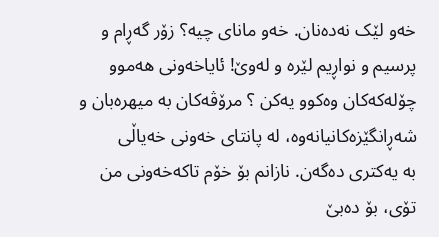خه‌‌و لێک نه‌‌ده‌‌نان. خه‌‌و مانای چیه‌‌؟ زۆر گه‌‌ڕام و پرسیم و نواڕیم لێره‌ و له‌‌وێ! ئایا‌خه‌‌ونی هه‌‌‌موو چۆله‌‌که‌‌کان وه‌كوو یه‌‌کن ؟ مرۆڤه‌‌کان به‌ میهره‌‌بان و شه‌‌ڕانگێزه‌‌کانیانه‌‌وه‌، له ‌پانتای خه‌‌ونی خه‌‌یاڵی به ‌یه‌‌کتری ده‌‌گه‌‌ن. نازانم بۆ خۆم تاکه‌خه‌‌ونی من تۆی، بۆ ده‌‌بێ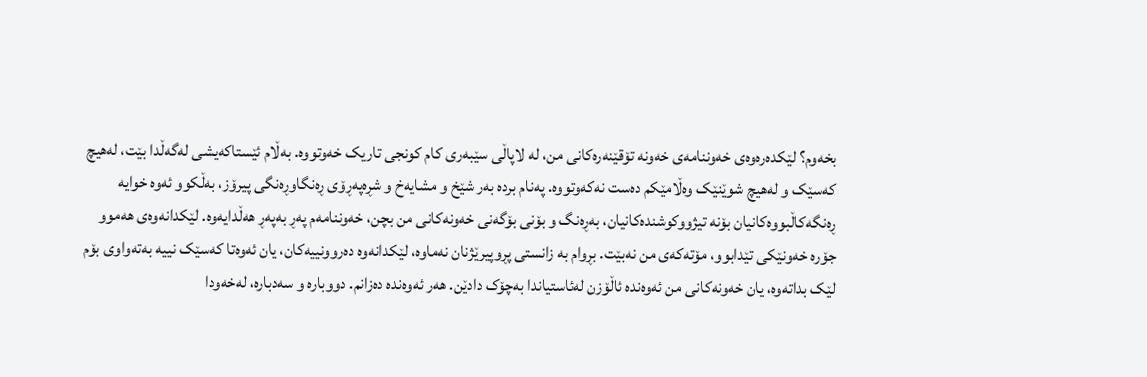بخه‌‌وم؟ لێکده‌‌ره‌‌وه‌‌ی خه‌‌وننامه‌‌ی خه‌‌ونه ‌تۆقێنه‌‌ره‌‌کانی من، له‌‌ لاپاڵی سێبه‌‌ری کام کونجی تاریک خه‌‌وتووه‌‌. به‌‌ڵام ئێستاکه‌‌یشی له‌‌گه‌‌ڵدا بێت، له‌‌ھیچ که‌‌سێک و له‌‌ھیچ شوێنێک وه‌ڵامێکم ده‌‌ست نه‌‌که‌‌وتووه‌‌. په‌‌نام برده‌ به‌‌ر شێخ و مشایه‌‌خ و شڕه‌په‌‌ڕۆی ڕه‌‌نگاوڕه‌‌نگی پیرۆز، به‌ڵكوو ئه‌‌وه ‌خوایه‌ ڕه‌‌نگه‌کاڵبووه‌‌کانیان بۆنه ‌تیژووکوشنده‌‌کانیان، به‌‌ڕه‌‌نگ و بۆنی بۆگه‌‌نی خه‌‌ونه‌‌کانی من بچن، خه‌‌وننامه‌‌م په‌‌ڕ به‌‌په‌‌ڕ ھه‌‌ڵدایه‌‌وه‌‌. لێکدانه‌‌وه‌‌ی ھه‌‌موو جۆره ‌خه‌‌ونێکی تێدابوو، مۆته‌‌که‌‌ی من نه‌‌بێت. بڕوام به‌‌ زانستی پڕوپیرێژنان نه‌‌ماوه‌‌، لێکدانه‌‌وه ‌ده‌روونییه‌‌کان، یان ئه‌‌وه‌‌تا که‌‌سێک نییه ‌به‌‌ته‌‌واوی بۆم لێک بداته‌‌وه‌‌، یان خه‌‌ونه‌‌کانی من ئه‌‌وه‌‌نده‌ ئاڵۆزن له‌ئاستیاندا به‌‌چۆک دادێن. ھه‌‌ر ئه‌‌وه‌‌نده ‌‌ده‌زانم. دووباره ‌‌و سه‌‌دباره‌‌، له‌‌خه‌‌ودا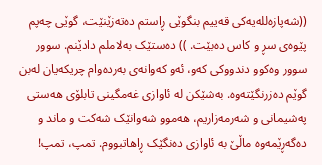((شه‌‌پازه‌لله‌یه‌‌کی قه‌‌ییم بنگوێی ڕاستم ده‌‌ته‌‌زێنێت، گوێی چه‌‌پم پێوه‌‌ی سڕ و کاس ده‌‌بێت. )) ده‌‌ستێک به‌لاملم دادێنم. سوور سوور وه‌كوو دندووکی که‌‌و، ئه‌‌و که‌‌وانه‌‌ی به‌‌رده‌‌وام چریکه‌‌یان له‌‌بن گوێم ده‌‌زرنگێته‌‌وه‌‌. به‌‌شێکن له ‌ئاوازی غه‌‌مگینی تابلۆی ھه‌‌ستی په‌‌شیمانی و شه‌‌رمه‌‌زاریم، ھه‌‌موو شه‌‌وانێک شه‌‌کت و ماند و ده‌‌گه‌‌ڕێمه‌‌وه‌ ماڵێ به ‌‌ئاوازی ده‌‌نگێک ڕاھاتبووم. تمپ، تمپ!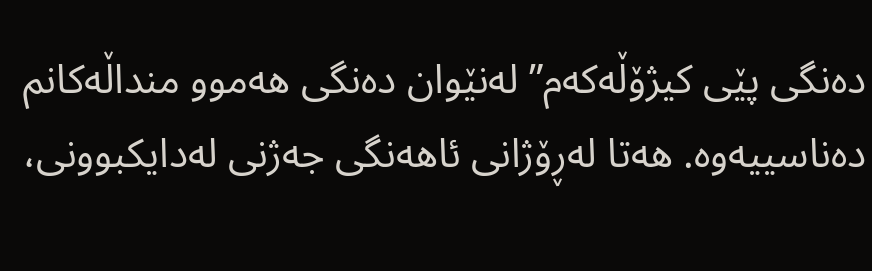ده‌‌نگی پێی کیژۆڵه‌‌که‌‌م” له‌‌نێوان ده‌‌نگی ھه‌‌موو منداڵه‌‌کانم ده‌‌ناسییه‌‌وه‌‌. ھه‌‌تا له‌‌ڕۆژانی ئاھه‌‌نگی جه‌‌ژنی له‌‌دایکبوونی،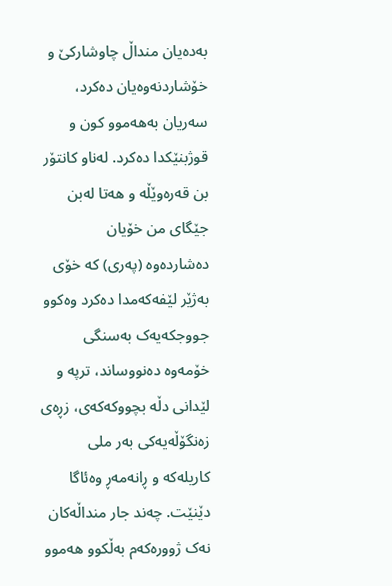به‌‌ده‌‌یان منداڵ چاوشارکێ و خۆشاردنه‌‌وه‌‌یان ده‌‌کرد، سه‌‌ریان به‌‌ھه‌‌موو کون و قوژبنێکدا ده‌‌کرد. له‌‌ناو کانتۆر بن قه‌‌ره‌‌وێڵه‌‌ و ھه‌‌تا له‌‌بن جێگای من خۆیان ده‌‌شارده‌‌وه ‌(په‌‌ری) که ‌خۆی به‌‌ژێر لێفه‌‌که‌‌مدا ده‌‌کرد وه‌كوو جووجکه‌‌یه‌‌ک به‌‌سنگی خۆمه‌‌وه ‌ده‌‌نووساند، ترپه‌‌ و لێدانی دڵه‌ بچووکه‌‌که‌‌ی، زڕه‌‌ی زه‌‌نگۆڵه‌‌یه‌‌کی به‌‌ر ملی کاریله‌‌که ‌‌و ڕانه‌‌مه‌‌ڕ وه‌‌ئاگا دێنێت. چه‌‌ند جار منداڵه‌‌کان نه‌‌ک ژووره‌‌که‌‌م به‌‌ڵكوو ھه‌‌موو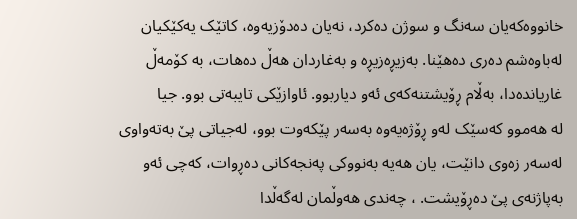خانووه‌‌که‌‌یان سه‌‌نگ و سوژن ده‌‌کرد، نه‌‌یان ده‌‌دۆزیه‌‌وه‌‌، کاتێک یه‌‌کێکیان له‌‌باوه‌‌شم ده‌‌ری ده‌‌ھێنا. به‌زیڕه‌زیڕه‌‌ و به‌‌غاردان ھه‌‌ڵ ده‌‌ھات، به‌ کۆمه‌‌ڵ غاریانده‌‌دا، به‌‌ڵام ڕۆیشتنه‌‌که‌‌ی ئه‌‌و دیاربوو. ئاوازێکی تایبه‌‌تی بوو. جیا له ‌‌ھه‌‌موو که‌‌سێک له‌‌و ڕۆژه‌‌یه‌‌وه ‌به‌‌سه‌‌ر پێکه‌‌وت بوو، له‌‌جیاتی پێ به‌‌ته‌‌واوی له‌‌سه‌‌ر زه‌‌وی دانێت، یان ھه‌‌یه ‌به‌‌نووکی په‌‌نجه‌‌کانی ده‌‌ڕوات، که‌‌چی ئه‌‌و به‌پاژنه‌‌ی پێ ده‌‌ڕۆیشت. ، چه‌‌ندی ھه‌‌وڵمان له‌‌گه‌‌ڵدا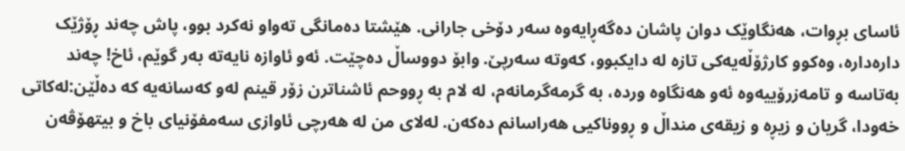ئاسای بڕوات، ھه‌‌نگاوێک دوان پاشان ده‌‌گه‌‌ڕایه‌‌وه‌ سه‌‌ر دۆخی جارانی. ھێشتا ده‌‌مانگی ته‌‌واو نه‌‌کرد بوو، پاش چه‌‌ند ڕۆژێک داره‌‌داره‌‌، وه‌كوو کارژۆڵه‌‌یه‌‌کی تازه ‌له‌‌ دایکبوو، که‌‌وته‌ سه‌‌رپێ. وابۆ دووساڵ ده‌‌چێت. ئه‌‌و ئاوازه ‌نایه‌‌ته ‌‌به‌‌ر گوێم، ئاخ! چه‌‌ند به‌‌تاسه‌‌ و تامه‌‌زرۆییه‌وه‌ ئه‌‌و ھه‌‌نگاوه ‌ورده‌‌، به‌‌ گرمه‌گرمانه‌‌م، له‌‌ لام به‌‌ ڕووحم ئاشناترن زۆر قینم له‌‌و كه‌سانه‌یه‌ که ‌‌ده‌‌ڵێن:له‌‌کاتی خه‌‌ودا، گریان و زیڕه‌‌ و زیقه‌‌ی منداڵ و ڕووناکیی ھه‌‌راسانم ده‌‌که‌‌ن. له‌‌لای من له‌‌ ھه‌‌رچی ئاوازی سه‌‌مفۆنیای باخ و بیتھۆڤه‌‌ن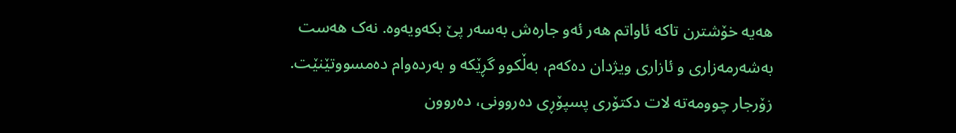ھه‌‌یه ‌خۆشترن تاکه ‌ئاواتم هه‌‌‌ر ئه‌‌و جاره‌‌ش به‌‌سه‌‌ر پێ بکه‌‌ویه‌‌وه‌‌. نه‌‌ک ھه‌‌ست به‌‌شه‌‌رمه‌‌زاری و ئازاری ویژدان ده‌‌که‌‌م، به‌ڵكوو گڕێکه‌‌ و به‌‌رده‌‌وام ده‌‌مسووتێنێت. زۆرجار چوومه‌‌ته‌ لات دکتۆری پسپۆڕی ده‌روونی، ده‌روون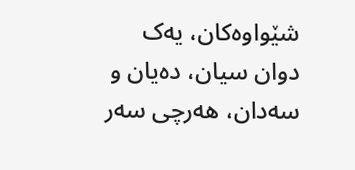شێواوه‌‌کان، یه‌‌ک دوان سیان، ده‌‌یان و سه‌‌دان، هه‌‌‌رچی سه‌‌ر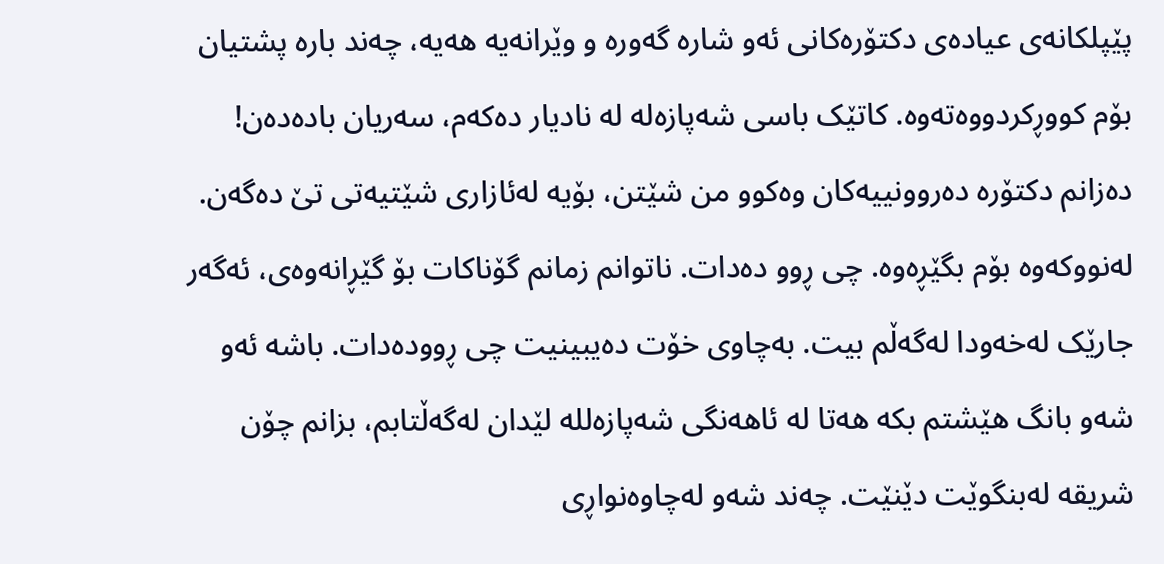پێپلکانه‌‌ی عیاده‌‌‌ی دکتۆره‌‌کانی ئه‌‌و شاره‌ گه‌‌وره‌‌ و وێرانه‌‌یه هه‌‌‌یه‌‌، چه‌‌ند باره ‌پشتیان بۆم کووڕکردووه‌ته‌‌وه‌‌. کاتێک باسی شه‌‌پازه‌له‌ له‌ نادیار ده‌‌که‌‌م، سه‌‌ریان باده‌‌ده‌‌ن! ده‌‌زانم دکتۆره‌ ده‌‌روونییه‌‌کان وه‌كوو من شێتن، بۆیه ‌له‌‌ئازاری شێتیه‌‌تی تێ ده‌‌گه‌‌ن. له‌‌نووکه‌‌وه‌ بۆم بگێڕه‌‌وه‌‌. چی ڕوو ده‌‌دات. ناتوانم زمانم گۆناکات بۆ گێڕانه‌‌وه‌‌ی، ئه‌‌گه‌‌ر جارێک له‌‌خه‌‌ودا له‌‌گه‌‌ڵم بیت. به‌‌چاوی خۆت ده‌‌یبینیت چی ڕووده‌‌دات. باشه ‌ئه‌‌و شه‌‌و بانگ ھێشتم بکه ‌ھه‌‌تا له‌‌ ئاھه‌‌نگی شه‌‌پازه‌لله ‌لێدان له‌‌گه‌‌ڵتابم، بزانم چۆن شریقه ‌له‌‌بنگوێت دێنێت. چه‌‌ند شه‌‌و له‌چاوه‌نواڕی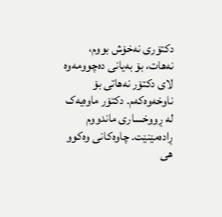دکتۆری نه‌‌خۆش بووم، نه‌‌ھات، بۆ به‌‌یانی ده‌‌چوومه‌‌وه‌ لای دکتۆر نه‌‌ھاتی بۆ ناوخه‌‌وه‌‌که‌‌م. دکتۆر ماوه‌‌یه‌‌ک له‌‌ ڕووخساری ماندووم ڕاده‌‌مێنێت. چاوه‌‌کانی وه‌كوو هی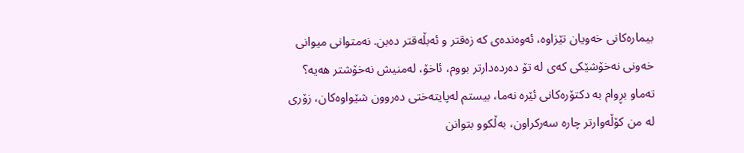بیماره‌‌کانی خه‌‌ویان تێزاوه‌‌، ئه‌‌وه‌‌نده‌‌ی که‌ زه‌‌قتر و ئه‌‌بڵه‌‌قتر ده‌‌بن. نه‌‌متوانی میوانی خه‌‌ونی نه‌‌خۆشێکی که‌‌ی له ‌‌تۆ ده‌‌رده‌‌دارتر بووم، ئاخۆ، له‌‌منیش نه‌‌خۆشتر ھه‌‌یه‌‌؟ ته‌‌ماو بڕوام به‌ دکتۆره‌‌کانی ئێره‌ نه‌‌ما، بیستم له‌پایته‌‌ختی ده‌‌روون شێواوه‌‌کان، زۆری له ‌‌من کۆڵه‌‌وارتر چاره ‌‌سه‌‌رکراون، به‌ڵكوو بتوانن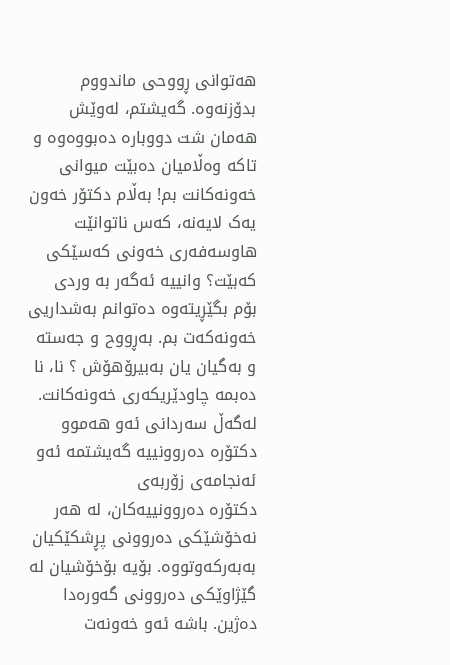ھه‌‌توانی ڕووحی ماندووم بدۆزنه‌‌وه‌‌. گه‌‌یشتم، له‌‌وێش هه‌‌‌مان شت دووباره‌ ده‌‌بووه‌وه‌ و تاکه ‌وه‌ڵامیان ده‌‌بێت میوانی خه‌‌ونه‌‌کانت بم! به‌‌ڵام دکتۆر خه‌‌ون یه‌‌ک لایه‌‌نه‌‌، که‌‌س ناتوانێت ھاوسه‌‌فه‌‌ری خه‌ونی که‌‌سێکی که‌‌بێت؟ وانییه‌ ئه‌‌گه‌‌ر به‌‌ وردی بۆم بگێڕیته‌‌وه‌ ده‌‌توانم به‌‌شداریی خه‌‌ونه‌‌که‌‌ت بم. به‌‌ڕووح و جه‌‌سته‌‌ و به‌‌گیان یان به‌‌بیرۆھۆش ؟ نا، نا ده‌‌بمه‌ چاودێریکه‌‌ری خه‌‌ونه‌‌کانت. له‌‌گه‌‌ڵ سه‌‌ردانی ئه‌‌و ھه‌‌موو دکتۆره‌ ده‌روونییه ‌گه‌‌یشتمه‌ ئه‌‌و ئه‌‌نجامه‌‌ی زۆربه‌‌ی دکتۆره ‌ده‌روونییه‌‌کان، له ‌‌ھه‌‌ر نه‌‌خۆشێکی ده‌روونی پڕشکێکیان به‌‌به‌‌رکه‌‌وتووه‌‌. بۆیه ‌بۆخۆشیان له‌‌ گێژاوێکی ده‌روونی گه‌‌وره‌‌دا ده‌‌ژین. باشه ‌ئه‌‌و خه‌‌ونه‌‌ت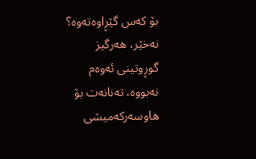بۆ که‌‌س گێڕاوه‌‌ته‌‌وه‌‌؟ نه‌‌خێر، ھه‌‌رگیز گوڕوتینی ئه‌‌وه‌‌م نه‌‌بووه‌‌، ته‌‌نانه‌‌ت بۆ ھاوسه‌‌رکه‌‌میشی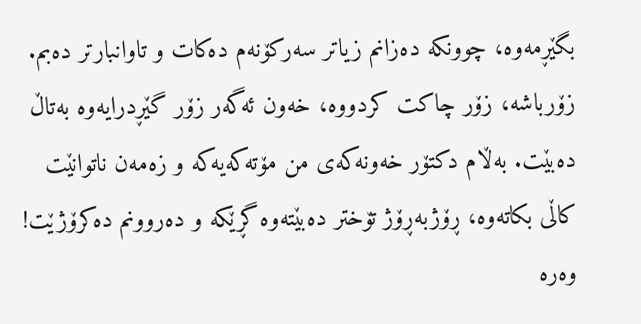بگێڕمه‌وه‌‌‌، چوونکه ‌ده‌‌زانم زیاتر سه‌‌رکۆنه‌‌م ده‌‌کات و تاوانبارتر ده‌‌بم. زۆرباشه‌‌، زۆر چاکت کردووه‌‌، خه‌‌ون ئه‌‌گه‌‌ر زۆر گێڕدرایه‌‌وه‌ به‌‌تاڵ ده‌‌بێت. به‌‌ڵام دکتۆر خه‌‌ونه‌‌که‌‌ی من مۆته‌‌که‌‌یه‌‌که ‌‌و زه‌‌مه‌‌ن ناتوانێت کاڵی بکاته‌‌وه‌‌، ڕۆژبه‌‌ڕۆژ تۆختر ده‌‌بێته‌‌وه ‌گڕێکه ‌‌و ده‌روونم ده‌‌کرۆژێت! وه‌‌ره‌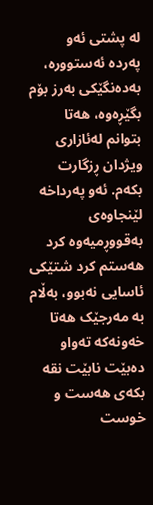له ‌‌پشتی ئه‌‌و په‌‌رده ‌ئه‌‌ستووره‌‌، به‌‌ده‌‌نگێکی به‌‌رز بۆم بگێڕه‌‌وه‌‌، ھه‌‌تا بتوانم له‌‌ئازاری ویژدان ڕزگارت بکه‌‌م. ئه‌‌و په‌‌رداخه‌ لێنجاوه‌‌ی به‌‌قووڕمیه‌‌وه‌‌ کرد ھه‌‌ستم کرد شتێکی ئاسایی نه‌‌بوو، به‌‌ڵام به‌‌ مه‌‌رجێک ھه‌‌تا خه‌‌ونه‌‌که‌ ته‌‌واو ده‌‌بێت نابێت نقه‌ بکه‌‌ی ھه‌‌ست و خوست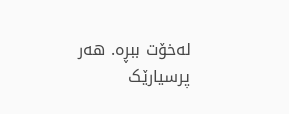له‌‌خۆت ببڕه‌‌. ھه‌‌ر پرسیارێک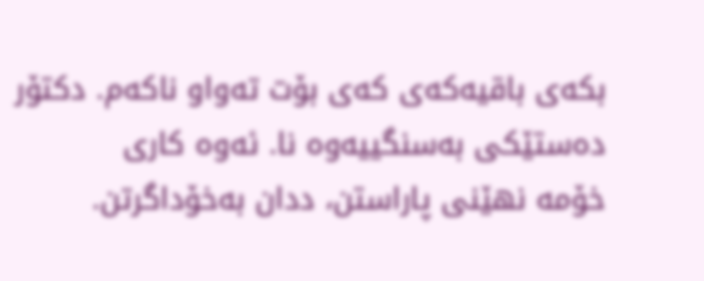بکه‌‌ی باقیه‌‌‌که‌‌ی که‌‌ی بۆت ته‌‌واو ناکه‌‌م. دکتۆر ده‌‌ستێکی به‌‌سنگییه‌‌وه ‌‌نا. ئه‌‌وه‌‌ کاری خۆمه ‌نھێنی پاراستن، ددان به‌‌خۆداگرتن.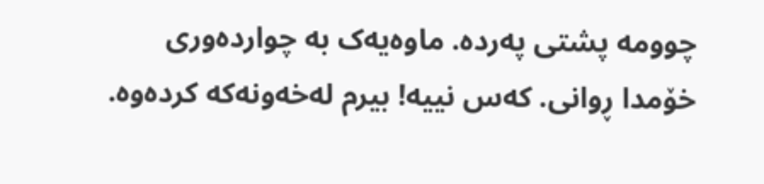چوومه ‌پشتی په‌‌رده‌‌. ماوه‌‌یه‌‌ک به‌‌ چوارده‌‌وری خۆمدا ڕوانی. که‌‌س نییه‌‌! بیرم له‌‌خه‌‌ونه‌‌که‌ کرده‌‌وه‌‌.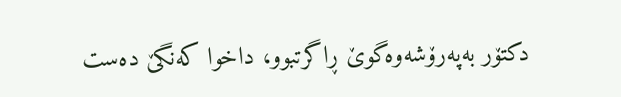دکتۆر به‌په‌‌رۆشه‌‌وه‌گوێ ڕاگرتبوو، داخوا که‌‌نگێ ده‌‌ست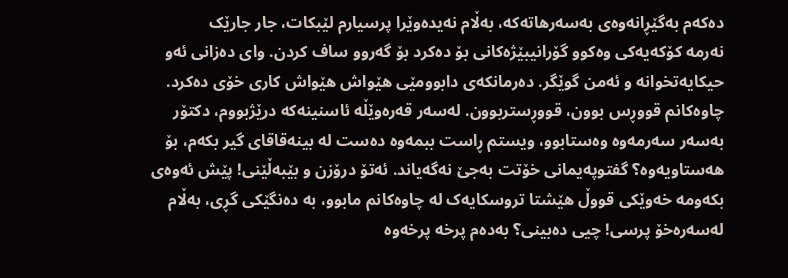ده‌‌که‌‌م به‌‌گێڕانه‌‌وه‌‌ی به‌‌سه‌‌رھاته‌‌که‌‌، به‌‌ڵام نه‌‌یده‌‌وێرا پرسیارم لێبکات، جار جارێک نه‌‌رمه ‌کۆکه‌‌یه‌‌کی وه‌كوو گۆرانیبێژه‌‌کانی بۆ ده‌‌کرد بۆ گه‌‌روو ساف کردن. وای ده‌‌زانی ئه‌‌و حیکایه‌‌تخوانه‌‌ و ئه‌‌من گوێگر. ده‌‌رمانکه‌‌ی دابوومێی ھێواش ھێواش کاری خۆی ده‌‌کرد. چاوه‌‌کانم قووڕس بوون، قووڕستربوون. له‌‌سه‌‌ر قه‌‌ره‌‌وێڵه‌ ئاسنینه‌که ‌درێژبووم، دکتۆر به‌‌سه‌‌ر سه‌‌رمه‌‌وه‌ وه‌‌ستابوو، ویستم ڕاست ببمه‌‌وه ‌ده‌‌ست له ‌‌بینه‌‌قاقای گیر بکه‌‌م، بۆ ھه‌‌ستاویه‌‌وه‌‌؟ گفتوپه‌‌یمانی خۆتت به‌‌جێ نه‌‌گه‌‌یاند. ئه‌‌تۆ درۆزن و بێبه‌‌ڵێنی! پێش ئه‌‌وه‌‌ی بکه‌‌ومه ‌خه‌‌وێکی قووڵ ھێشتا تروسکایه‌‌ک له‌‌ چاوه‌‌کانم مابوو، به‌‌ ده‌‌نگێکی گڕی، به‌‌ڵام له‌‌سه‌‌ره‌‌خۆ پرسی! چیی ده‌‌بینی؟ به‌‌ده‌‌م پرخه‌ پرخه‌‌وه‌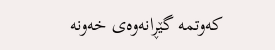که‌‌وتمه‌ گێڕانه‌‌وه‌‌ی خه‌‌ونه‌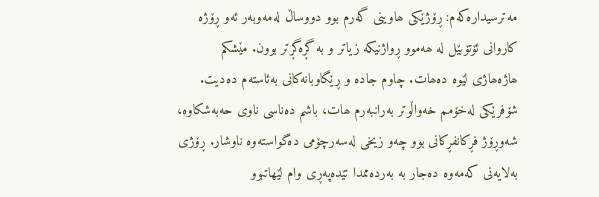مه‌‌ترسیداره‌‌که‌‌م: ڕۆژێکی ھاوینی گه‌‌رم بوو دووساڵ له‌‌مه‌‌وبه‌‌ر ئه‌‌و ڕۆژه‌ کاروانی ئۆتۆبێل له‌‌ ھه‌‌موو ڕواژنیکه ‌زیاتر و به‌‌ گڕه‌گڕتر بوون. مێشکم ھاژه‌ھاژی لێوه ‌ده‌‌ھات. چاوم جاده‌‌ و ڕێگاوبانه‌‌کانی به‌‌ئاسته‌‌م ده‌‌دیت. شۆفرێکی له‌‌خۆمم خه‌‌واڵوتر به‌رانبه‌رم ھات، باشم ده‌‌ناسی ناوی حه‌‌به‌‌شکاوه‌‌، شه‌‌وڕۆژ فڕکانفڕکانی بوو چه‌‌و زیخی له‌‌سه‌‌رچۆمی ده‌‌گواسته‌‌وه ‌ناوشار. ڕۆژی به‌‌لایه‌‌نی که‌‌مه‌‌وه ‌ده‌‌جار به‌‌ به‌‌رده‌‌ممدا تێده‌‌په‌‌ڕی وام لێھاتبوو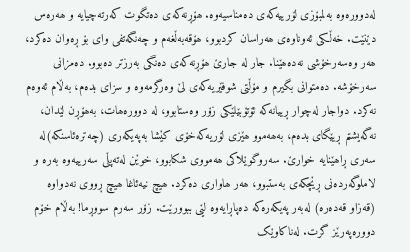له‌‌دووره‌‌وه‌ به‌‌لمبۆزی لۆرییه‌‌که‌‌ی ده‌‌مناسیه‌‌وه‌‌. ھۆڕنه‌‌که‌‌ی ده‌‌تگوت که‌‌رته‌چیایه‌‌ و ھه‌‌ره‌‌س دێنێت. خه‌‌ڵکی ئه‌‌وناوه‌‌ی ھه‌‌راسان کردبوو، ھۆقه‌به‌‌ڵغه‌‌م و چه‌‌نگه‌تفی وای بۆ ڕه‌‌وان ده‌‌کرد، ھه‌‌ر وه‌‌سه‌‌رخۆشی نه‌‌ده‌ھێنا. جار له‌‌ جارێ ھۆڕنه‌‌که‌‌ی ده‌‌نگی به‌‌رزتر ده‌‌بوو. ده‌‌مزانی سه‌‌رخۆشه‌‌. ده‌‌متوانی بگیرم و مۆڵتی شوفێریه‌‌که‌‌ی لێ وه‌‌رگرمه‌‌وه‌‌ و سزای بده‌‌م، به‌‌ڵام ئه‌‌وه‌‌م نه‌‌کرد. دواجار له‌‌چوار ڕییانه‌‌که ‌ئۆتۆبێلێکی زۆر وه‌‌ستابوو، له‌‌ دووره‌‌ھات، به‌‌ھۆڕن لێدان، نه‌‌گه‌‌یشتم ڕیێگای بده‌‌م، به‌‌ھه‌‌موو ھێزی لۆریه‌‌که‌خۆی کێشا به‌په‌‌یکه‌‌ری (چه‌‌تره‌ئاسنکه‌‌)له‌‌ سه‌‌ری ڕاھێنایه‌ خوارێ. سه‌‌روگوێلاکی ھه‌‌مووی شکابوو، خوێن له‌‌ته‌‌پڵی سه‌‌رییه‌‌وه ‌به‌‌ره‌‌ و لاملوگه‌‌رده‌‌نی ڕێچکه‌‌ی به‌‌ستبوو، ھه‌‌ر ھاواری ده‌‌کرد. ھیچ نیه‌ئاغا ھیچ ڕووی نه‌‌دواوه‌‌ (قه‌‌زاو قه‌‌ده‌‌ره‌‌) له‌‌به‌‌ر په‌‌یکه‌‌ره‌‌که ‌ده‌‌پاڕایه‌‌وه ‌لێی ببوورێت. زۆر سه‌‌رم سووڕما! به‌‌ڵام خۆم دووره‌‌په‌‌رێز گرت. له‌‌ناکاوێک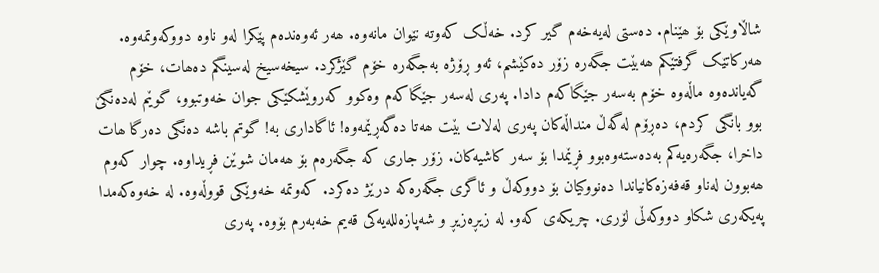شاڵاوێکی بۆ ھێنام. ده‌‌ستی له‌‌یه‌‌خه‌‌م گیر کرد. خه‌‌ڵک که‌‌وته‌ نێوان مانه‌‌وه‌‌. ھه‌‌ر ئه‌‌وه‌‌نده‌‌م پێکرا له‌‌و ناوه ‌دووکه‌‌وتمه‌‌وه‌‌. ھه‌‌رکاتێک گرفتێکم ھه‌‌بێت جگه‌‌ره‌‌ زۆر ده‌‌کێشم، ئه‌‌و ڕۆژه‌ به‌‌جگه‌‌ره‌ خۆم گێژکرد. سیخه‌سیخ له‌‌سینگم ده‌‌ھات، خۆم گه‌‌یانده‌‌وه‌ ماڵه‌‌وه ‌خۆم به‌‌سه‌‌ر جێگاکه‌‌م دادا. په‌‌ری له‌‌سه‌‌ر جێگاکه‌‌م وه‌كوو که‌‌روێشکێکی جوان خه‌و‌‌تبوو، گوێم له‌‌ده‌‌نگێ بوو بانگی کردم، ده‌‌ڕۆم له‌‌گه‌‌ڵ منداڵه‌‌کان په‌‌ری له‌‌لات بێت ھه‌‌تا ده‌‌گه‌‌ڕێمه‌‌وه‌‌! ئاگاداری به‌‌! گوتم باشه‌ ده‌‌نگی ده‌‌رگا ھات داخرا، جگه‌‌ره‌‌یه‌‌کم به‌‌ده‌‌سته‌‌وه‌بوو فڕێمدا بۆ سه‌‌ر کاشیه‌‌کان. زۆر جاری که‌ جگه‌‌ره‌‌م بۆ ھه‌‌مان شوێن فڕیداوه‌‌. چوار که‌‌وم ھه‌‌بوون له‌‌ناو قه‌‌فه‌‌زه‌‌کانیاندا ده‌‌نووکیان بۆ دووکه‌‌ڵ و ئاگری جگه‌‌ره‌‌که ‌درێژ ده‌‌کرد. که‌‌وتمه‌ خه‌‌وێکی قووڵه‌‌وه‌‌. له‌‌ خه‌‌وه‌‌که‌‌مدا په‌‌یکه‌‌ری شکاو دووکه‌‌ڵی لۆری. چریکه‌‌ی که‌‌و. له ‌‌زیڕه‌زیڕ و شه‌‌پازه‌لله‌‌یه‌‌کی قه‌‌یم خه‌‌به‌‌رم بۆوه‌‌. په‌‌ری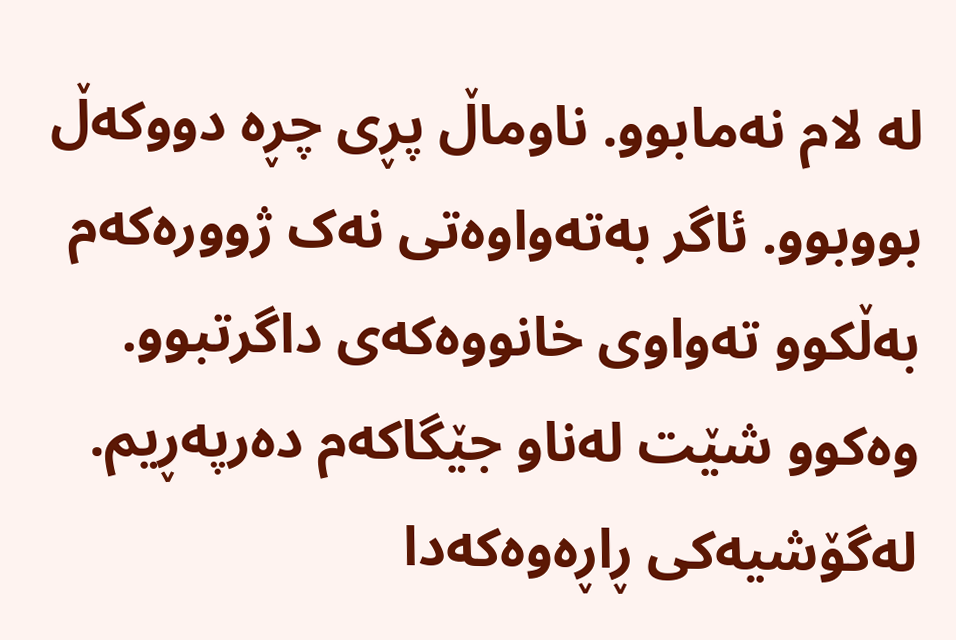له ‌‌لام نه‌‌مابوو. ناوماڵ پڕی چڕه ‌‌دووکه‌‌ڵ بووبوو. ئاگر به‌‌ته‌‌واوه‌‌تی نه‌‌ک ژووره‌‌که‌‌م به‌ڵكوو ته‌‌واوی خانووه‌‌که‌‌ی داگرتبوو. وه‌كوو شێت له‌‌ناو جێگاکه‌‌م ده‌‌رپه‌‌ڕیم. له‌‌گۆشیه‌‌کی ڕاڕه‌‌وه‌‌که‌‌دا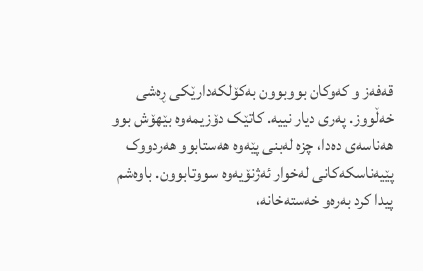قه‌‌فه‌‌ز و که‌‌وکان بووبوون به‌‌کۆلکه‌دارێکی ڕه‌‌شی خه‌‌ڵووز. په‌‌ری دیار نییه‌‌. کاتێک دۆزیمه‌‌وه ‌بێھۆش بوو ھه‌‌ناسه‌‌ی ده‌‌دا، چزه ‌له‌‌بنی پێه‌‌وه‌ ھه‌‌ستابوو ھه‌‌ردووک پێیه‌ناسکه‌‌کانی له‌‌خوار ئه‌‌ژنۆیه‌‌وه‌ سووتابوون. باوه‌‌شم پیدا کرد به‌‌ره‌‌و خه‌‌سته‌‌خانه‌‌،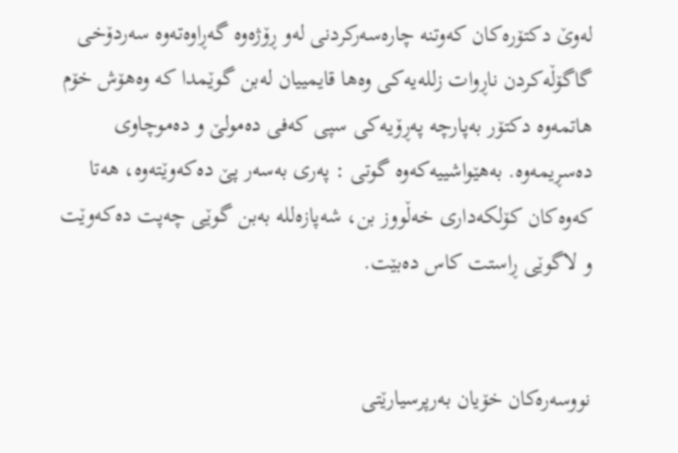له‌‌وێ دکتۆره‌‌کان که‌‌وتنه‌ چاره‌سه‌‌رکردنی له‌‌و ڕۆژه‌‌وه‌ گه‌‌ڕاوه‌‌ته‌‌وه ‌سه‌‌ردۆخی گاگۆڵه‌کردن ناڕوات زلله‌‌یه‌‌کی وه‌‌ھا قایمییان له‌‌بن گوێمدا که ‌وه‌‌ھۆش خۆم ھاتمه‌‌وه‌ دکتۆر به‌‌پارچه‌ په‌‌ڕۆیه‌‌کی سپی که‌‌فی ده‌‌مولێ و ده‌‌موچاوی ده‌‌سڕیمه‌‌وه‌‌. به‌‌ھێواشییه‌‌که‌‌وه ‌گوتی : په‌‌ری به‌‌سه‌‌ر پێ ده‌‌که‌‌وێته‌‌وه‌‌، ھه‌‌تا که‌‌وه‌‌کان کۆلکه‌‌داری خه‌‌ڵووز بن، شه‌‌پازه‌لله ‌به‌‌بن گوێی چه‌‌پت ده‌‌که‌‌وێت و لاگوێی ڕاستت کاس ده‌‌بێت.


نووسەرەکان خۆیان بەرپرسیارێتی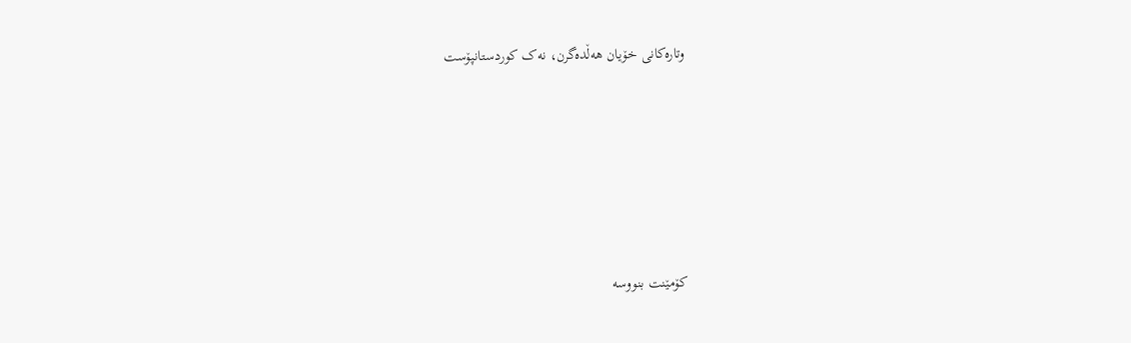وتارەکانی خۆیان هەڵدەگرن، نەک کوردستانپۆست






کۆمێنت بنووسە